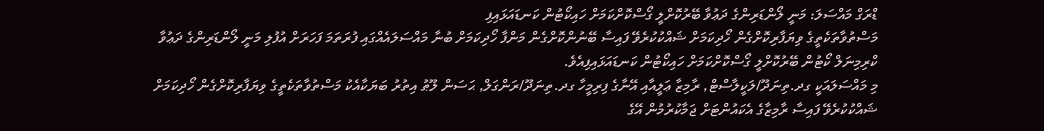ޑްރަގް މައްސަލަ: މަނީ ލޯންޑަރިންގެ ދަޢުވާ ބޭރުކޮށްލީ ގޯސްކޮށްކަމަށް ހައިކޯޓުން ކަނޑައަޅައިފި
މަސްތުވާތަކެތީގެ ވިޔަފާރިކޮށްގެން ހޯދިކަމަށް ޝައްކުކުރެވޭ ފައިސާ ބޭނުންކޮށްގެން މަންފާ ހޯދިކަމަށް ބުނާ މައްސަލައެއްގައި ފުރަތަމަ ފަހަރަށް އުފުލި މަނީ ލޯންޑަރިންގެ ދަޢުވާ ކްރިމިނަލް ކޯޓުން ބޭރުކޮށްލީ ގޯސްކޮށްކަމަށް ހައިކޯޓުން ކަނޑައަޅައިފިއެވެ.
މި މައްސަލައަކީ ގދ.ތިނަދޫ/ލަކީލާސްޓް, ރާމިޒާ ޢަލީއާއި އޭނާގެ ފިރިމީހާ ގދ.ތިނަދޫ/ރަންގަލް, ޙަސަން ލޫޠު އިތުރު ބަޔަކާއެކު މަސްތުވާތަކެތީގެ ވިޔަފާރިކޮށްގެން ހޯދިކަމަށް ޝައްކުކުރެވޭ ފައިސާ ރާމިޒާގެ އެކައުންޓަށް ޖަމާކުރުމުން އޭގެ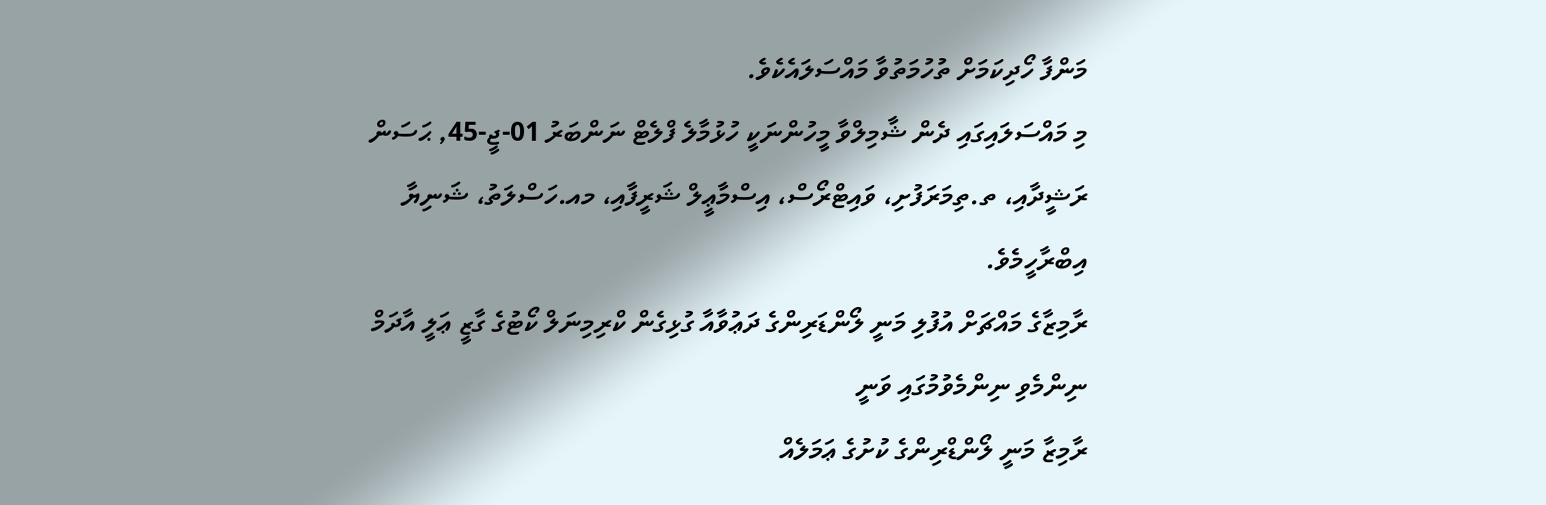މަންފާ ހޯދިކަމަށް ތުހުމަތުވާ މައްސަލައެކެވެ.
މި މައްސަލައިގައި ދެން ޝާމިލްވާ މީހުންނަކީ ހުޅުމާލެ ފްލެޓް ނަންބަރު 01-ޖީ-45, ޙަސަން ރަޝީދާއި، ތ.ތިމަރަފުށި، ވައިޓްރޯސް، އިސްމާޢީލް ޝަރީފާއި، މއ.ހަސްލަތު، ޝަނިޔާ އިބްރާހީމެވެ.
ރާމިޒާގެ މައްޗަށް އުފުލި މަނީ ލޯންޑަރިންގެ ދަޢުވާއާ ގުޅިގެން ކްރިމިނަލް ކޯޓުގެ ގާޒީ ޢަލީ އާދަމް ނިންމެވި ނިންމެވުމުގައި ވަނީ
ރާމިޒާ މަނީ ލޯންޑްރިންގެ ކުށުގެ ޢަމަލެއް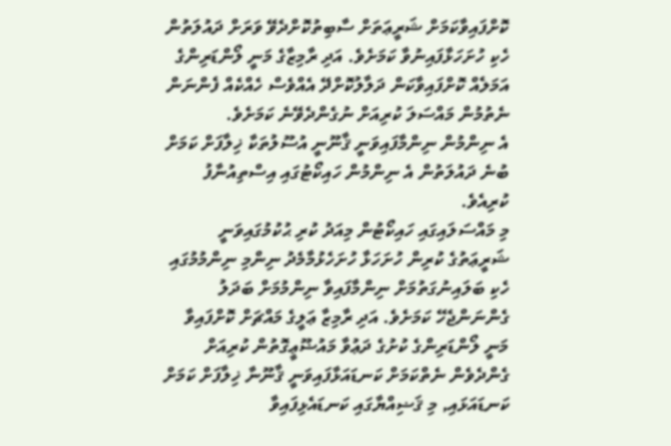ކޮށްފައިވާކަމަށް ޝަރީޢަތަށް ސާބިތުކޮށްދެވޭ ވަރަށް ދައުލަތުން ހެކި ހުށަހަޅާފައިނުވާ ކަމަށެވެ. އަދި ރާމިޒާގެ މަނީ ލޯންޑަރިންގެ އަމަލެއް ކޮށްފައިވާކަން ދަލާލުކޮށްދޭ އެއްވެސް ހެއްކެއް ފެންނަން ނެތުމުން މައްސަލަ ކުރިއަށް ނުގެންދެވޭނެ ކަމަށެވެ.
އެ ނިންމުން ނިންމާފައިވަނީ ޤާނޫނީ އުސޫލުތަކާ ޚިލާފަށް ކަމަށް ބުނެ ދައުލަތުން އެ ނިންމުން ހައިކޯޓުގައި އިސްތިއުނާފު ކުރިއެވެ.
މި މައްސަލައިގައި ހައިކޯޓުން މިއަދު ކުރި ޙުކުމުގައިވަނީ ޝަރީޢަތުގެ ކުރިން ހުށަހަޅާ ހުށަހެޅުމާމެދު ނިންމި ނިންމުމުގައި ހެކި ބަލައިނުގަތުމަށް ނިންމާފައިވާ ނިންމުމަށް ބަދަލު ގެންނަންޖެހޭ ކަމަށެވެ. އަދި ރާމިޒާ ޢަލީގެ މައްޗަށް ކޮށްފައިވާ މަނީ ލޯންޑަރިންގެ ކުށުގެ ދަޢުވާ މައުޟޫޢީގޮތުން ކުރިއަށް ގެންދެވެން ނެތްކަމަށް ކަނޑައަޅާފައިވަނީ ޤާނޫނާ ޚިލާފަށް ކަމަށް ކަނޑައަޅައި, މި ޤަޟިއްޔާގައި ކަނޑައެޅިފައިވާ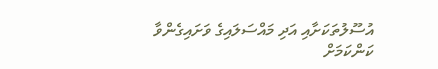އުސޫލުތަކަށާއި އަދި މައްސަލައިގެ ވަށައިގެންވާ ކަންކަމަށް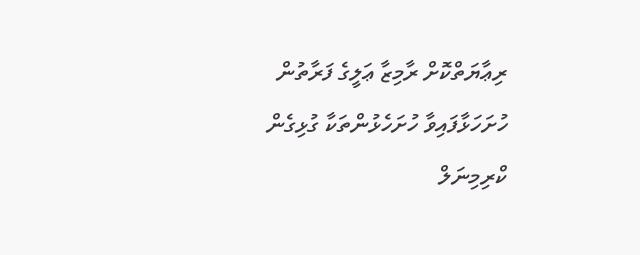ރިޢާޔަތްކޮށް ރާމިޒާ ޢަލީގެ ފަރާތުން ހުށަހަޅާފައިވާ ހުށަހެޅުންތަކާ ގުޅިގެން ކްރިމިނަލް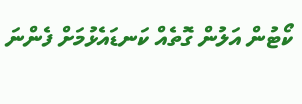ކޯޓުން އަލުން ގޮތެއް ކަނޑައެޅުމަށް ފެންނަ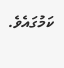ކަމުގައެވެ.